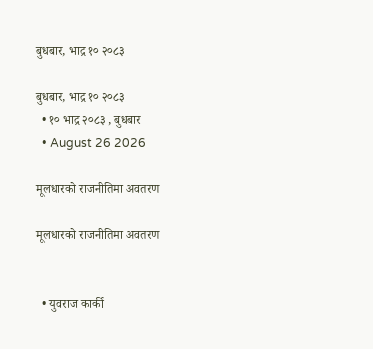बुधबार, भाद्र १० २०८३

बुधबार, भाद्र १० २०८३
  • १० भाद्र २०८३ , बुधबार
  • August 26 2026

मूलधारको राजनीतिमा अवतरण

मूलधारको राजनीतिमा अवतरण


  • युवराज कार्की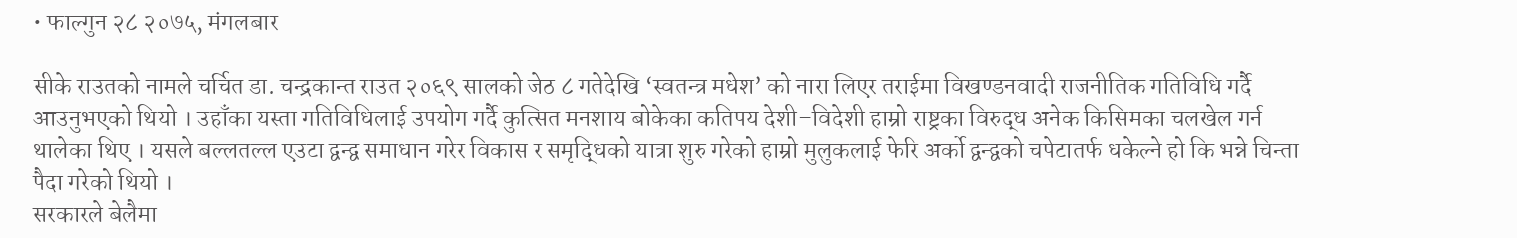• फाल्गुन २८ २०७५, मंगलबार

सीके राउतको नामले चर्चित डा. चन्द्रकान्त राउत २०६९ सालको जेठ ८ गतेदेखि ‘स्वतन्त्र मधेश’ को नारा लिएर तराईमा विखण्डनवादी राजनीतिक गतिविधि गर्दै आउनुभएको थियो । उहाँका यस्ता गतिविधिलाई उपयोग गर्दै कुत्सित मनशाय बोकेका कतिपय देशी–विदेशी हाम्रो राष्ट्रका विरुद्ध अनेक किसिमका चलखेल गर्न थालेका थिए । यसले बल्लतल्ल एउटा द्वन्द्व समाधान गरेर विकास र समृद्धिको यात्रा शुरु गरेको हाम्रो मुलुकलाई फेरि अर्को द्वन्द्वको चपेटातर्फ धकेल्ने हो कि भन्ने चिन्ता पैदा गरेको थियो ।
सरकारले बेलैमा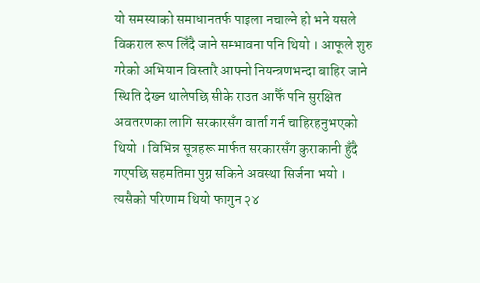यो समस्याको समाधानतर्फ पाइला नचाल्ने हो भने यसले विकराल रूप लिँदै जाने सम्भावना पनि थियो । आफूले शुरु गरेको अभियान विस्तारै आफ्नो नियन्त्रणभन्दा बाहिर जाने स्थिति देख्न थालेपछि सीके राउत आफैँ पनि सुरक्षित अवतरणका लागि सरकारसँग वार्ता गर्न चाहिरहनुभएको थियो । विभिन्न सूत्रहरू मार्फत सरकारसँग कुराकानी हुँदै गएपछि सहमतिमा पुग्न सकिने अवस्था सिर्जना भयो । त्यसैको परिणाम थियो फागुन २४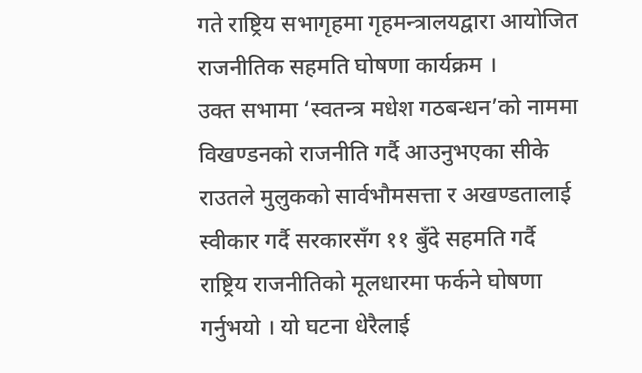गते राष्ट्रिय सभागृहमा गृहमन्त्रालयद्वारा आयोजित राजनीतिक सहमति घोषणा कार्यक्रम ।
उक्त सभामा ‘स्वतन्त्र मधेश गठबन्धन’को नाममा विखण्डनको राजनीति गर्दै आउनुभएका सीके राउतले मुलुकको सार्वभौमसत्ता र अखण्डतालाई स्वीकार गर्दै सरकारसँग ११ बुँदे सहमति गर्दै राष्ट्रिय राजनीतिको मूलधारमा फर्कने घोषणा गर्नुभयो । यो घटना धेरैलाई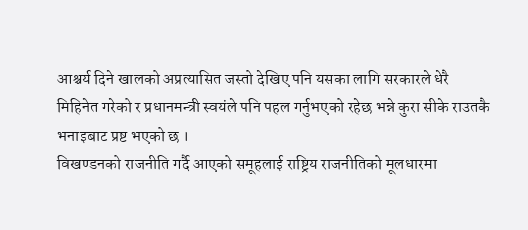आश्चर्य दिने खालको अप्रत्यासित जस्तो देखिए पनि यसका लागि सरकारले धेरै मिहिनेत गरेको र प्रधानमन्त्री स्वयंले पनि पहल गर्नुभएको रहेछ भन्ने कुरा सीके राउतकै भनाइबाट प्रष्ट भएको छ ।
विखण्डनको राजनीति गर्दै आएको समूहलाई राष्ट्रिय राजनीतिको मूलधारमा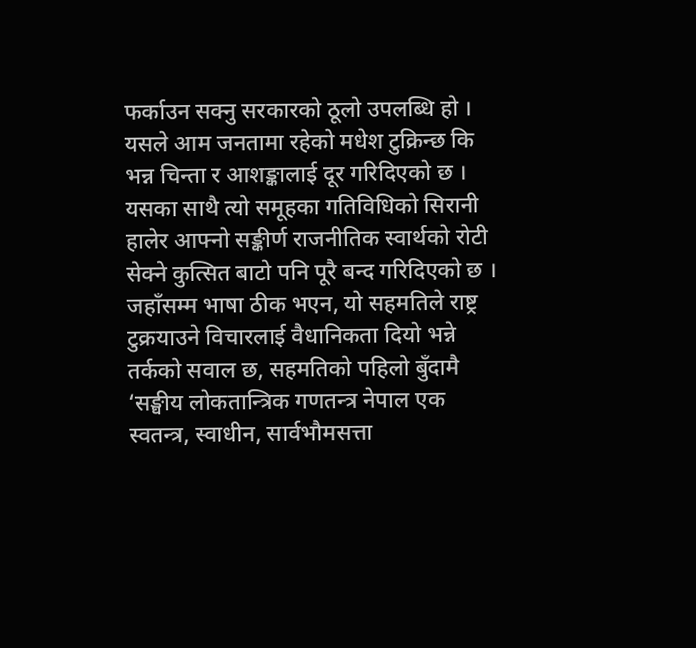फर्काउन सक्नु सरकारको ठूलो उपलब्धि हो । यसले आम जनतामा रहेको मधेश टुक्रिन्छ कि भन्न चिन्ता र आशङ्कालाई दूर गरिदिएको छ । यसका साथै त्यो समूहका गतिविधिको सिरानी हालेर आफ्नो सङ्कीर्ण राजनीतिक स्वार्थको रोटी सेक्ने कुत्सित बाटो पनि पूरै बन्द गरिदिएको छ ।
जहाँसम्म भाषा ठीक भएन, यो सहमतिले राष्ट्र टुक्रयाउने विचारलाई वैधानिकता दियो भन्ने तर्कको सवाल छ, सहमतिको पहिलो बुँदामै ‘सङ्घीय लोकतान्त्रिक गणतन्त्र नेपाल एक स्वतन्त्र, स्वाधीन, सार्वभौमसत्ता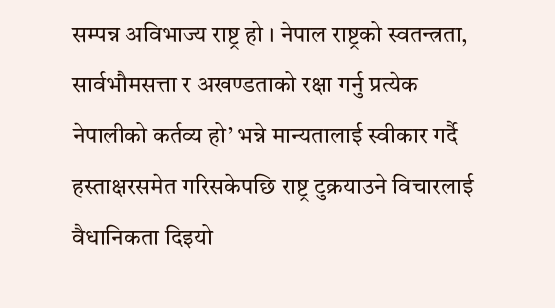सम्पन्न अविभाज्य राष्ट्र हो । नेपाल राष्ट्रको स्वतन्त्रता, सार्वभौमसत्ता र अखण्डताको रक्षा गर्नु प्रत्येक नेपालीको कर्तव्य हो’ भन्ने मान्यतालाई स्वीकार गर्दै हस्ताक्षरसमेत गरिसकेपछि राष्ट्र टुक्रयाउने विचारलाई वैधानिकता दिइयो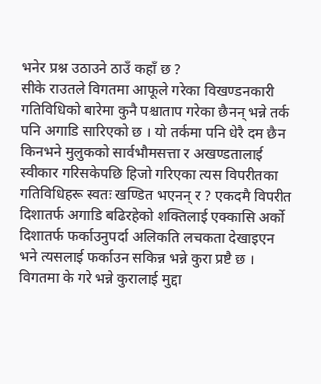भनेर प्रश्न उठाउने ठाउँ कहाँ छ ?
सीके राउतले विगतमा आफूले गरेका विखण्डनकारी गतिविधिको बारेमा कुनै पश्चाताप गरेका छैनन् भन्ने तर्क पनि अगाडि सारिएको छ । यो तर्कमा पनि धेरै दम छैन किनभने मुलुकको सार्वभौमसत्ता र अखण्डतालाई स्वीकार गरिसकेपछि हिजो गरिएका त्यस विपरीतका गतिविधिहरू स्वतः खण्डित भएनन् र ? एकदमै विपरीत दिशातर्फ अगाडि बढिरहेको शक्तिलाई एक्कासि अर्को दिशातर्फ फर्काउनुपर्दा अलिकति लचकता देखाइएन भने त्यसलाई फर्काउन सकिन्न भन्ने कुरा प्रष्टै छ ।
विगतमा के गरे भन्ने कुरालाई मुद्दा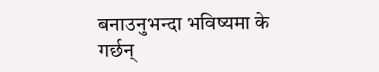बनाउनुभन्दा भविष्यमा के गर्छन्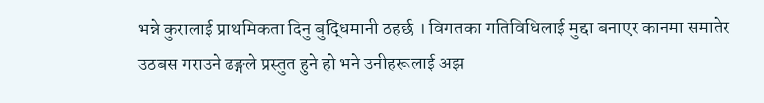भन्ने कुरालाई प्राथमिकता दिनु बुद्धिमानी ठहर्छ । विगतका गतिविधिलाई मुद्दा बनाएर कानमा समातेर उठबस गराउने ढङ्गले प्रस्तुत हुने हो भने उनीहरूलाई अझ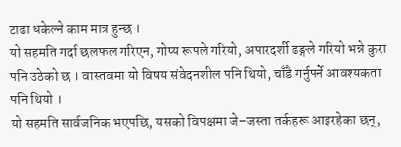टाढा धकेल्ने काम मात्र हुन्छ ।
यो सहमति गर्दा छलफल गरिएन, गोप्य रूपले गरियो, अपारदर्शी ढङ्गले गरियो भन्ने कुरा पनि उठेको छ । वास्तवमा यो विषय संवेदनशील पनि थियो, चाँडै गर्नुपर्ने आवश्यकता पनि थियो ।
यो सहमति सार्वजनिक भएपछि, यसको विपक्षमा जे–जस्ता तर्कहरू आइरहेका छन्,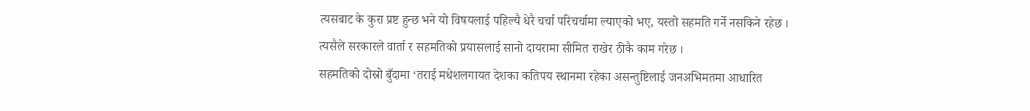त्यसबाट के कुरा प्रष्ट हुन्छ भने यो विषयलाई पहिल्यै धेरै चर्चा परिचर्चामा ल्याएको भए, यस्तो सहमति गर्ने नसकिने रहेछ । त्यसैले सरकारले वार्ता र सहमतिको प्रयासलाई सानो दायरामा सीमित राखेर ठीकै काम गरेछ ।
सहमतिको दोस्रो बुँदामा ‘तराई मधेशलगायत देशका कतिपय स्थानमा रहेका असन्तुष्टिलाई जनअभिमतमा आधारित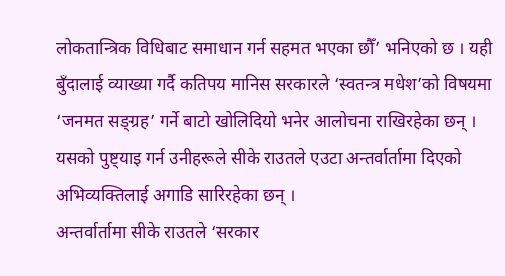लोकतान्त्रिक विधिबाट समाधान गर्न सहमत भएका छौँ’ भनिएको छ । यही बुँदालाई व्याख्या गर्दै कतिपय मानिस सरकारले ‘स्वतन्त्र मधेश’को विषयमा ‘जनमत सङ्ग्रह’ गर्ने बाटो खोलिदियो भनेर आलोचना राखिरहेका छन् । यसको पुष्ट्याइ गर्न उनीहरूले सीके राउतले एउटा अन्तर्वार्तामा दिएको अभिव्यक्तिलाई अगाडि सारिरहेका छन् ।
अन्तर्वार्तामा सीके राउतले ‘सरकार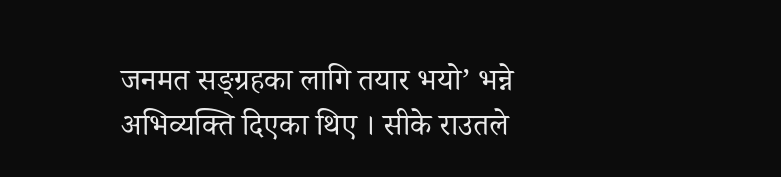जनमत सङ्ग्रहका लागि तयार भयो’ भन्ने अभिव्यक्ति दिएका थिए । सीके राउतले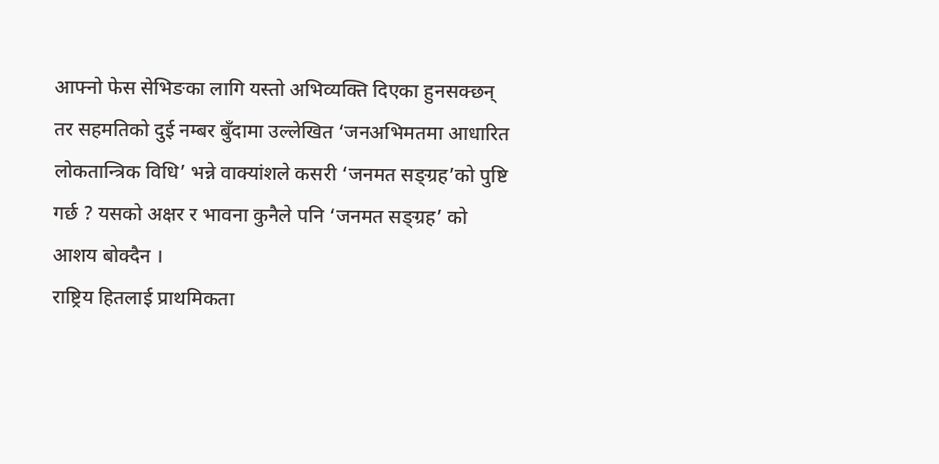आफ्नो फेस सेभिङका लागि यस्तो अभिव्यक्ति दिएका हुनसक्छन् तर सहमतिको दुई नम्बर बुँदामा उल्लेखित ‘जनअभिमतमा आधारित लोकतान्त्रिक विधि’ भन्ने वाक्यांशले कसरी ‘जनमत सङ्ग्रह’को पुष्टि गर्छ ? यसको अक्षर र भावना कुनैले पनि ‘जनमत सङ्ग्रह’ को आशय बोक्दैन ।
राष्ट्रिय हितलाई प्राथमिकता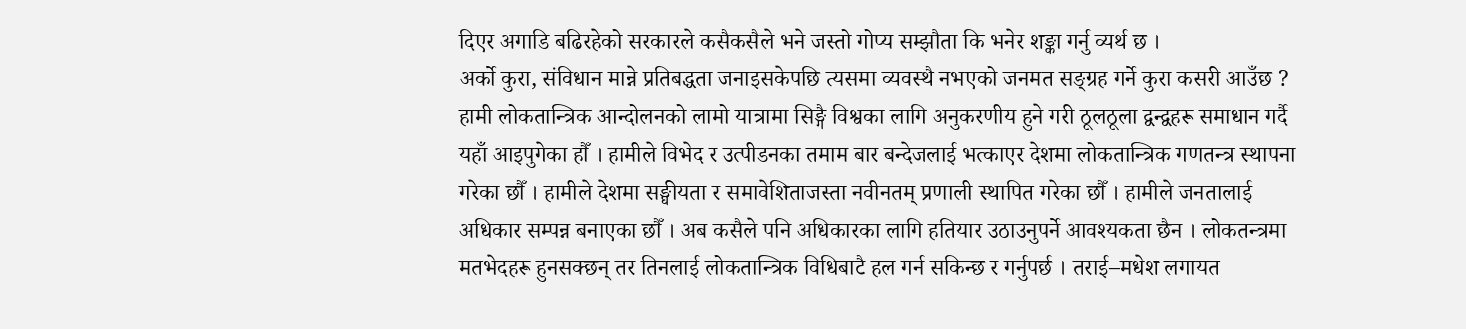दिएर अगाडि बढिरहेको सरकारले कसैकसैले भने जस्तो गोप्य सम्झौता कि भनेर शङ्का गर्नु व्यर्थ छ ।
अर्को कुरा, संविधान मान्ने प्रतिबद्धता जनाइसकेपछि त्यसमा व्यवस्थै नभएको जनमत सङ्ग्रह गर्ने कुरा कसरी आउँछ ? हामी लोकतान्त्रिक आन्दोलनको लामो यात्रामा सिङ्गै विश्वका लागि अनुकरणीय हुने गरी ठूलठूला द्वन्द्वहरू समाधान गर्दै यहाँ आइपुगेका हौँ । हामीले विभेद र उत्पीडनका तमाम बार बन्देजलाई भत्काएर देशमा लोकतान्त्रिक गणतन्त्र स्थापना गरेका छौँ । हामीले देशमा सङ्घीयता र समावेशिताजस्ता नवीनतम् प्रणाली स्थापित गरेका छौँ । हामीले जनतालाई अधिकार सम्पन्न बनाएका छौँ । अब कसैले पनि अधिकारका लागि हतियार उठाउनुपर्ने आवश्यकता छैन । लोकतन्त्रमा मतभेदहरू हुनसक्छन् तर तिनलाई लोकतान्त्रिक विधिबाटै हल गर्न सकिन्छ र गर्नुपर्छ । तराई–मधेश लगायत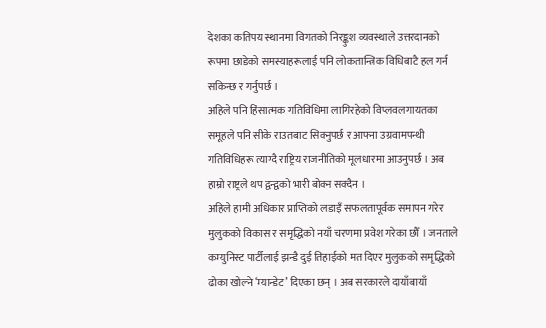देशका कतिपय स्थानमा विगतको निरङ्कुश व्यवस्थाले उत्तरदानको रूपमा छाडेको समस्याहरूलाई पनि लोकतान्त्रिक विधिबाटै हल गर्न सकिन्छ र गर्नुपर्छ ।
अहिले पनि हिंसात्मक गतिविधिमा लागिरहेको विप्लवलगायतका समूहले पनि सीके राउतबाट सिक्नुपर्छ र आफ्ना उग्रवामपन्थी गतिविधिहरू त्याग्दै राष्ट्रिय राजनीतिको मूलधारमा आउनुपर्छ । अब हाम्रो राष्ट्रले थप द्वन्द्वको भारी बोक्न सक्दैन ।
अहिले हामी अधिकार प्राप्तिको लडाइँ सफलतापूर्वक समापन गरेर मुलुकको विकास र समृद्धिको नयाँ चरणमा प्रवेश गरेका छौँ । जनताले कम्युनिस्ट पार्टीलाई झन्डै दुई तिहाईको मत दिएर मुलुकको समृद्धिको ढोका खोल्ने ‘म्यान्डेट’ दिएका छन् । अब सरकारले दायाँबायाँ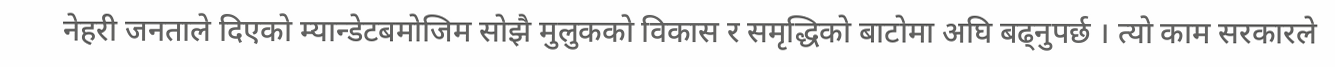नेहरी जनताले दिएको म्यान्डेटबमोजिम सोझै मुलुकको विकास र समृद्धिको बाटोमा अघि बढ्नुपर्छ । त्यो काम सरकारले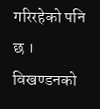गरिरहेको पनि छ । विखण्डनको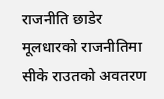राजनीति छाडेर मूलधारको राजनीतिमा सीके राउतको अवतरण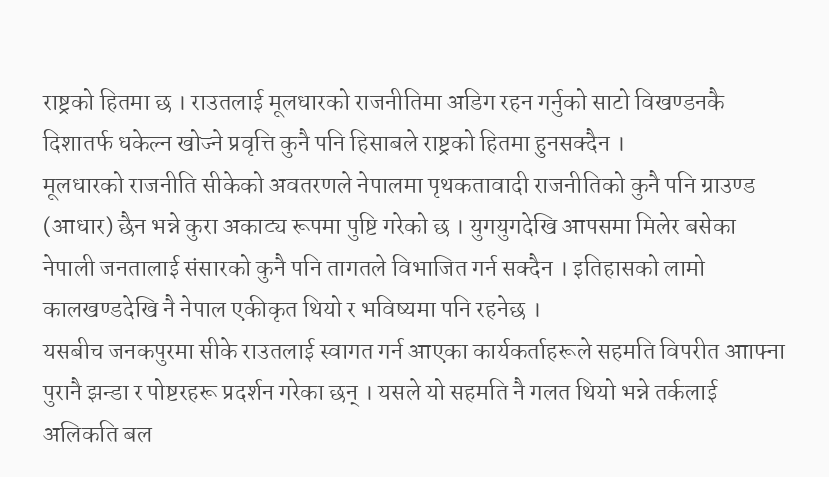राष्ट्रको हितमा छ । राउतलाई मूलधारको राजनीतिमा अडिग रहन गर्नुको साटो विखण्डनकै दिशातर्फ धकेल्न खोज्ने प्रवृत्ति कुनै पनि हिसाबले राष्ट्रको हितमा हुनसक्दैन ।
मूलधारको राजनीति सीकेको अवतरणले नेपालमा पृथकतावादी राजनीतिको कुनै पनि ग्राउण्ड (आधार) छैन भन्ने कुरा अकाट्य रूपमा पुष्टि गरेको छ । युगयुगदेखि आपसमा मिलेर बसेका नेपाली जनतालाई संसारको कुनै पनि तागतले विभाजित गर्न सक्दैन । इतिहासको लामो कालखण्डदेखि नै नेपाल एकीकृत थियो र भविष्यमा पनि रहनेछ ।
यसबीच जनकपुरमा सीके राउतलाई स्वागत गर्न आएका कार्यकर्ताहरूले सहमति विपरीत आाफ्ना पुरानै झन्डा र पोष्टरहरू प्रदर्शन गरेका छन् । यसले यो सहमति नै गलत थियो भन्ने तर्कलाई अलिकति बल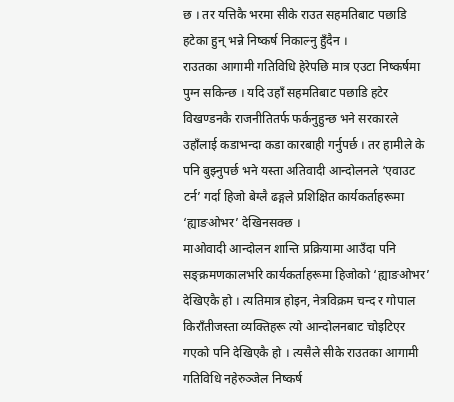छ । तर यत्तिकै भरमा सीके राउत सहमतिबाट पछाडि हटेका हुन् भन्ने निष्कर्ष निकाल्नु हुँदैन ।
राउतका आगामी गतिविधि हेरेपछि मात्र एउटा निष्कर्षमा पुग्न सकिन्छ । यदि उहाँ सहमतिबाट पछाडि हटेर विखण्डनकै राजनीतितर्फ फर्कनुहुन्छ भने सरकारले उहाँलाई कडाभन्दा कडा कारबाही गर्नुपर्छ । तर हामीले के पनि बुझ्नुपर्छ भने यस्ता अतिवादी आन्दोलनले ‘एवाउट टर्न’ गर्दा हिजो बेग्लै ढङ्गले प्रशिक्षित कार्यकर्ताहरूमा ‘ह्याङओभर’ देखिनसक्छ ।
माओवादी आन्दोलन शान्ति प्रक्रियामा आउँदा पनि सङ्क्रमणकालभरि कार्यकर्ताहरूमा हिजोको ‘ह्याङओभर’ देखिएकै हो । त्यतिमात्र होइन, नेत्रविक्रम चन्द र गोपाल किराँतीजस्ता व्यक्तिहरू त्यो आन्दोलनबाट चोइटिएर गएको पनि देखिएकै हो । त्यसैले सीके राउतका आगामी गतिविधि नहेरुञ्जेल निष्कर्ष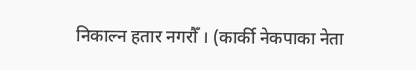निकाल्न हतार नगरौँ । (कार्की नेकपाका नेता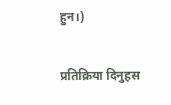हुन।)

प्रतिक्रिया दिनुहस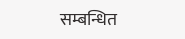सम्बन्धित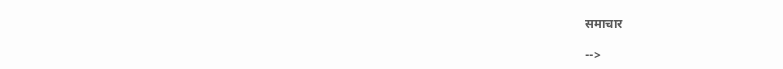समाचार

-->